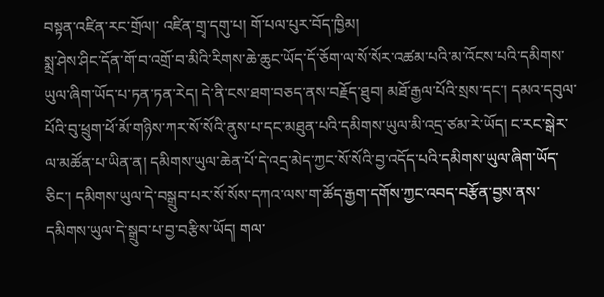བསྟན་འཛིན་རང་གྲོལ།་ འཛིན་གྲྭ་དགུ་པ། གོ་པལ་པུར་བོད་ཁྱིམ།
སྨྲ་ཤེས་ཤིང་དོན་གོ་བ་འགྲོ་བ་མིའི་རིགས་ཆེ་ཆུང་ཡོད་དོ་ཅོག་ལ་སོ་སོར་འཚམ་པའི་མ་འོངས་པའི་དམིགས་ཡུལ་ཞིག་ཡོད་པ་ཏན་ཏན་རེད། དེ་ནི་ངས་ཐག་བཅད་ནས་བརྗོད་ཐུབ། མཐོ་རྒྱལ་པོའི་སྲས་དང་། དམའ་དབུལ་པོའི་བུ་ཕྲུག་ཕོ་མོ་གཉིས་ཀར་སོ་སོའི་ནུས་པ་དང་མཐུན་པའི་དམིགས་ཡུལ་མི་འདྲ་ཙམ་རེ་ཡོད། ང་རང་སྒེར་ལ་མཚོན་པ་ཡིན་ན། དམིགས་ཡུལ་ཆེན་པོ་དེ་འདྲ་མེད་ཀྱང་སོ་སོའི་བྱ་འདོད་པའི་དམིགས་ཡུལ་ཞིག་ཡོད་ཅིང་། དམིགས་ཡུལ་དེ་བསྒྲུབ་པར་སོ་སོས་དཀའ་ལས་ག་ཚོད་རྒྱག་དགོས་ཀྱང་འབད་བརྩོན་བྱས་ནས་དམིགས་ཡུལ་དེ་སྒྲུབ་པ་བྱ་བརྩིས་ཡོད། གལ་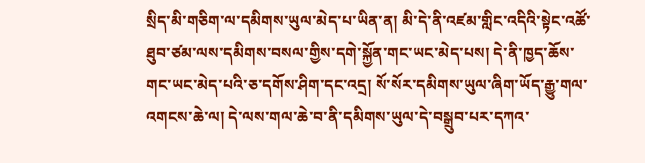སྲིད་མི་གཅིག་ལ་དམིགས་ཡུལ་མེད་པ་ཡིན་ན། མི་དེ་ནི་འཛམ་གླིང་འདིའི་སྟེང་འཚོ་ཐུབ་ཙམ་ལས་དམིགས་བསལ་གྱིས་དགེ་སྐྱོན་གང་ཡང་མེད་པས། དེ་ནི་ཁྱད་ཆོས་གང་ཡང་མེད་པའི་ཅ་དགོས་ཤིག་དང་འདྲ། སོ་སོར་དམིགས་ཡུལ་ཞིག་ཡོད་རྒྱུ་གལ་འགངས་ཆེ་ལ། དེ་ལས་གལ་ཆེ་བ་ནི་དམིགས་ཡུལ་དེ་བསྒྲུབ་པར་དཀའ་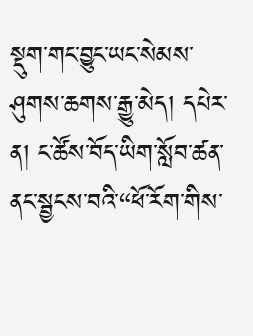སྡུག་གང་བྱུང་ཡང་སེམས་ཤུགས་ཆགས་རྒྱུ་མེད། དཔེར་ན། ང་ཚོས་བོད་ཡིག་སློབ་ཚན་ནང་སྦྱངས་བའི་“ཕོ་རོག་གིས་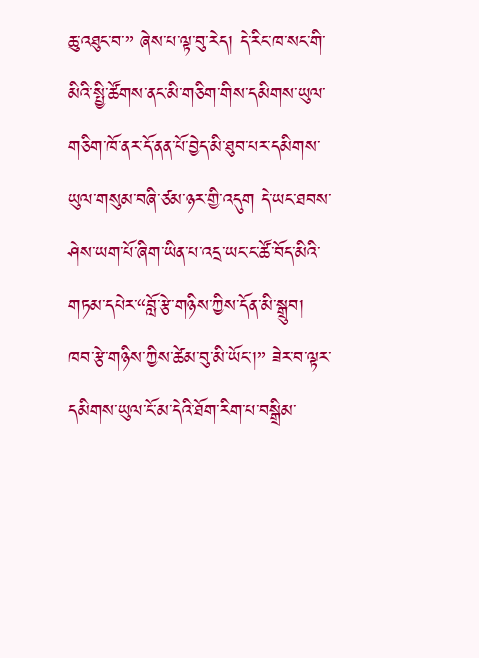ཆུ་འཐུང་བ་” ཞེས་པ་ལྟ་བུ་རེད། དེ་རིང་ཁ་སང་གི་མིའི་སྤྱི་ཚོགས་ནང་མི་གཅིག་གིས་དམིགས་ཡུལ་གཅིག་ཁོ་ནར་དོ་ནན་པོ་བྱེད་མི་ཐུབ་པར་དམིགས་ཡུལ་གསུམ་བཞི་ཙམ་ཉར་གྱི་འདུག དེ་ཡང་ཐབས་ཤེས་ཡག་པོ་ཞིག་ཡིན་པ་འདྲ་ཡང་ང་ཚོ་བོད་མིའི་གཏམ་དཔེར་“བློ་རྩེ་གཉིས་ཀྱིས་དོན་མི་སྒྲུབ། ཁབ་རྩེ་གཉིས་ཀྱིས་ཚེམ་བུ་མི་ཡོང་།” ཟེར་བ་ལྟར་དམིགས་ཡུལ་ངོ་མ་དེའི་ཐོག་རིག་པ་བསྒྲིམ་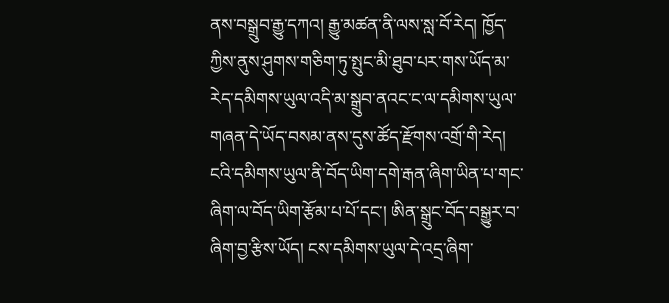ནས་བསྒྲུབ་རྒྱུ་དཀའ། རྒྱུ་མཚན་ནི་ལས་སླ་བོ་རེད། ཁྱོད་ཀྱིས་ནུས་ཤུགས་གཅིག་ཏུ་སྤུང་མི་ཐུབ་པར་གས་ཡོད་མ་རེད་དམིགས་ཡུལ་འདི་མ་སྒྲུབ་ནའང་ང་ལ་དམིགས་ཡུལ་གཞན་དེ་ཡོད་བསམ་ནས་དུས་ཚོད་རྫོགས་འགྲོ་གི་རེད།
ངའི་དམིགས་ཡུལ་ནི་བོད་ཡིག་དགེ་རྒན་ཞིག་ཡིན་པ་གང་ཞིག་ལ་བོད་ཡིག་རྩོམ་པ་པོ་དང་། ཨིན་སྒྲུང་བོད་བསྒྱུར་བ་ཞིག་བྱ་རྩིས་ཡོད། ངས་དམིགས་ཡུལ་དེ་འདྲ་ཞིག་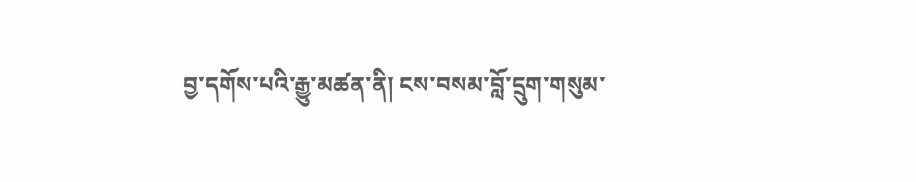བྱ་དགོས་པའི་རྒྱུ་མཚན་ནི། ངས་བསམ་བློ་དྲུག་གསུམ་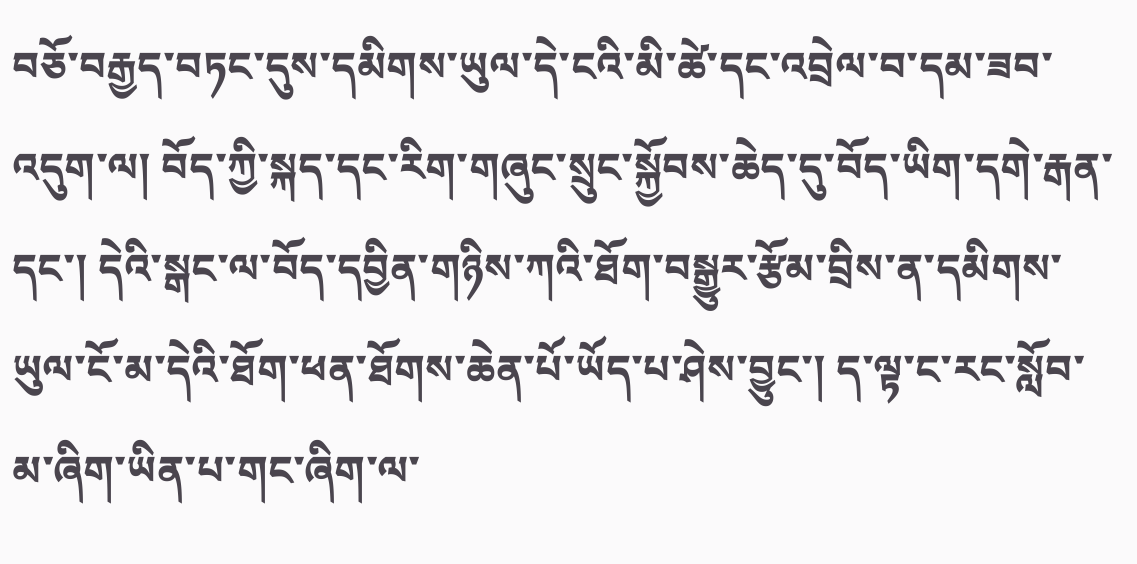བཅོ་བརྒྱད་བཏང་དུས་དམིགས་ཡུལ་དེ་ངའི་མི་ཚེ་དང་འབྲེལ་བ་དམ་ཟབ་འདུག་ལ། བོད་ཀྱི་སྐད་དང་རིག་གཞུང་སྲུང་སྐྱོབས་ཆེད་དུ་བོད་ཡིག་དགེ་རྒན་དང་། དེའི་སྒང་ལ་བོད་དབྱིན་གཉིས་ཀའི་ཐོག་བསྒྱུར་རྩོམ་བྲིས་ན་དམིགས་ཡུལ་ངོ་མ་དེའི་ཐོག་ཕན་ཐོགས་ཆེན་པོ་ཡོད་པ་ཤེས་བྱུང་། ད་ལྟ་ང་རང་སློབ་མ་ཞིག་ཡིན་པ་གང་ཞིག་ལ་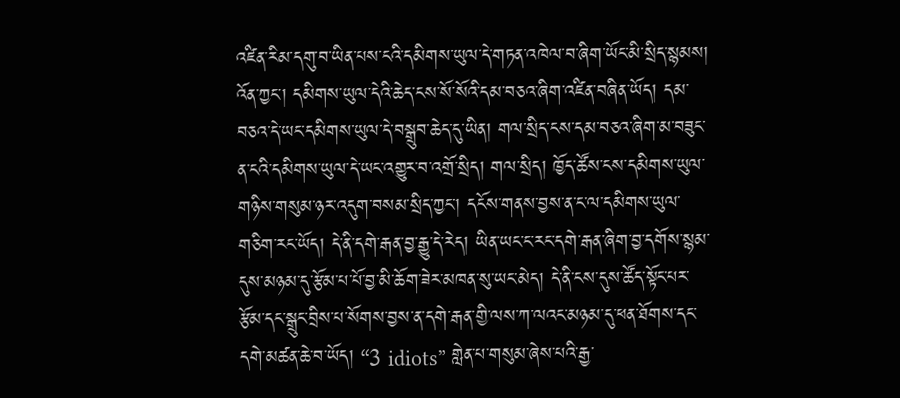འཛིན་རིམ་དགུ་བ་ཡིན་པས་ངའི་དམིགས་ཡུལ་དེ་གཏན་འཁེལ་བ་ཞིག་ཡོང་མི་སྲིད་སྙམས། འོན་ཀྱང་། དམིགས་ཡུལ་དེའི་ཆེད་ངས་སོ་སོའི་དམ་བཅའ་ཞིག་འཛིན་བཞིན་ཡོད། དམ་བཅའ་དེ་ཡང་དམིགས་ཡུལ་དེ་བསྒྲུབ་ཆེད་དུ་ཡིན། གལ་སྲིད་ངས་དམ་བཅའ་ཞིག་མ་བཟུང་ན་ངའི་དམིགས་ཡུལ་དེ་ཡང་འགྱུར་བ་འགྲོ་སྲིད། གལ་སྲིད། ཁྱོད་ཚོས་ངས་དམིགས་ཡུལ་གཉིས་གསུམ་ཉར་འདུག་བསམ་སྲིད་ཀྱང་། དངོས་གནས་བྱས་ན་ང་ལ་དམིགས་ཡུལ་གཅིག་རང་ཡོད། དེ་ནི་དགེ་རྒན་བྱ་རྒྱུ་དེ་རེད། ཡིན་ཡང་ང་རང་དགེ་རྒན་ཞིག་བྱ་དགོས་སྙམ་དུས་མཉམ་དུ་རྩོམ་པ་པོ་བྱ་མི་ཆོག་ཟེར་མཁན་སུ་ཡང་མེད། དེ་ནི་ངས་དུས་ཚོད་སྟོང་པར་རྩོམ་དང་སྒྲུང་བྲིས་པ་སོགས་བྱས་ན་དགེ་རྒན་གྱི་ལས་ཀ་ལའང་མཉམ་དུ་ཕན་ཐོགས་དང་དགེ་མཚན་ཆེ་བ་ཡོད། “3 idiots” གླེན་པ་གསུམ་ཞེས་པའི་རྒྱ་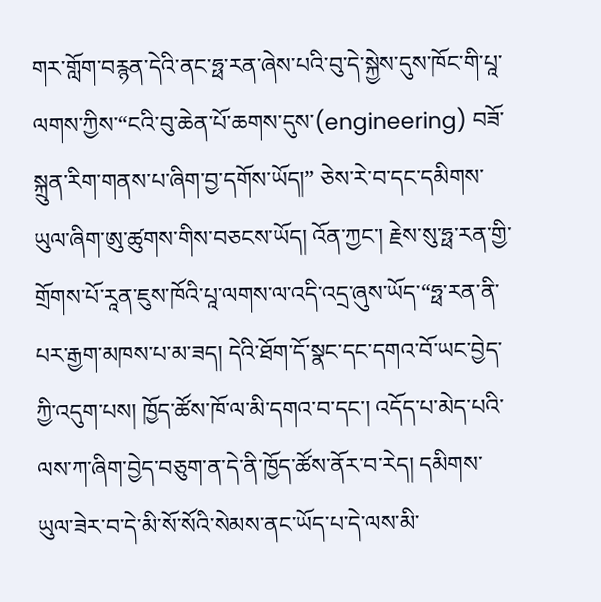གར་གློག་བརྙན་དེའི་ནང་ཧྥ་རན་ཞེས་པའི་བུ་དེ་སྐྱེས་དུས་ཁོང་གི་པཱ་ལགས་ཀྱིས་“ངའི་བུ་ཆེན་པོ་ཆགས་དུས་(engineering) བཟོ་སྐྲུན་རིག་གནས་པ་ཞིག་བྱ་དགོས་ཡོད།” ཅེས་རེ་བ་དང་དམིགས་ཡུལ་ཞིག་ཨུ་ཚུགས་གིས་བཅངས་ཡོད། འོན་ཀྱང་། རྗེས་སུ་ཧྥ་རན་གྱི་གྲོགས་པོ་རཱན་ཇུས་ཁོའི་པཱ་ལགས་ལ་འདི་འདྲ་ཞུས་ཡོད་“ཧྥ་རན་ནི་པར་རྒྱག་མཁས་པ་མ་ཟད། དེའི་ཐོག་དོ་སྣང་དང་དགའ་བོ་ཡང་བྱེད་ཀྱི་འདུག་པས། ཁྱོད་ཚོས་ཁོ་ལ་མི་དགའ་བ་དང་། འདོད་པ་མེད་པའི་ལས་ཀ་ཞིག་བྱེད་བཅུག་ན་དེ་ནི་ཁྱོད་ཚོས་ནོར་བ་རེད། དམིགས་ཡུལ་ཟེར་བ་དེ་མི་སོ་སོའི་སེམས་ནང་ཡོད་པ་དེ་ལས་མི་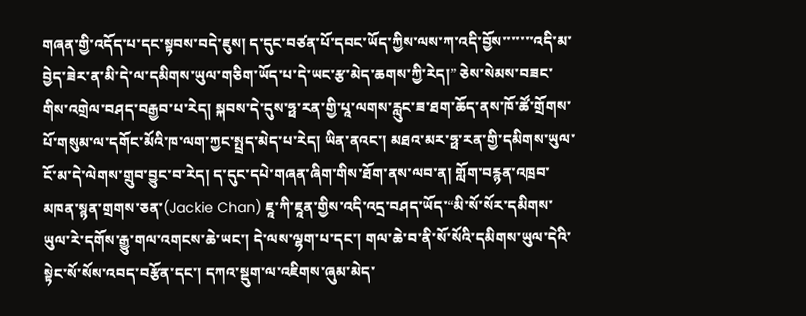གཞན་གྱི་འདོད་པ་དང་སྟབས་བདེ་ཇུས། ད་དུང་བཙན་པོ་དབང་ཡོད་ཀྱིས་ལས་ཀ་འདི་བྱོས་་་་་་་འདི་མ་བྱེད་ཟེར་ན་མི་དེ་ལ་དམིགས་ཡུལ་གཅིག་ཡོད་པ་དེ་ཡང་རྩ་མེད་ཆགས་ཀྱི་རེད།” ཅེས་སེམས་བཟང་གིས་འགྲེལ་བཤད་བརྒྱབ་པ་རེད། སྐབས་དེ་དུས་ཧྥ་རན་གྱི་པཱ་ལགས་རླུང་ཟ་ཐག་ཆོད་ནས་ཁོ་ཚོ་གྲོགས་པོ་གསུམ་ལ་དགོང་མོའི་ཁ་ལག་ཀྱང་སྤྲད་མེད་པ་རེད། ཡིན་ནའང་། མཐའ་མར་ཧྥ་རན་གྱི་དམིགས་ཡུལ་ངོ་མ་དེ་ལེགས་གྲུབ་བྱུང་བ་རེད། ད་དུང་དཔེ་གཞན་ཞིག་གིས་ཐོག་ནས་ལབ་ན། གློག་བརྙན་འཁྲབ་མཁན་སྙན་གྲགས་ཅན་(Jackie Chan) ཇཱ་ཀི་ཇཱན་གྱིས་འདི་འདྲ་བཤད་ཡོད་“མི་སོ་སོར་དམིགས་ཡུལ་རེ་དགོས་རྒྱུ་གལ་འགངས་ཆེ་ཡང་། དེ་ལས་ལྷག་པ་དང་། གལ་ཆེ་བ་ནི་སོ་སོའི་དམིགས་ཡུལ་དེའི་སྟེང་སོ་སོས་འབད་བརྩོན་དང་། དཀའ་སྡུག་ལ་འཇིགས་ཞུམ་མེད་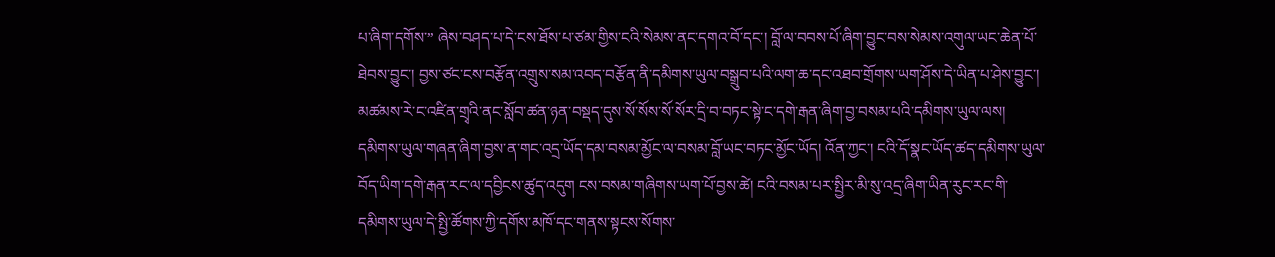པ་ཞིག་དགོས་” ཞེས་བཤད་པ་དེ་ངས་ཐོས་པ་ཙམ་གྱིས་ངའི་སེམས་ནང་དགའ་བོ་དང་། བློ་ལ་བབས་པོ་ཞིག་བྱུང་བས་སེམས་འགུལ་ཡང་ཆེན་པོ་ཐེབས་བྱུང་། བྱས་ཙང་ངས་བརྩོན་འགྲུས་སམ་འབད་བརྩོན་ནི་དམིགས་ཡུལ་བསྒྲུབ་པའི་ལག་ཆ་དང་འཐབ་གྲོགས་ཡག་ཤོས་དེ་ཡིན་པ་ཤེས་བྱུང་། མཚམས་རེ་ང་འཛིན་གྲྭའི་ནང་སློབ་ཚན་ཉན་བསྡད་དུས་སོ་སོས་སོ་སོར་དྲི་བ་བཏང་སྟེ་ང་དགེ་རྒན་ཞིག་བྱ་བསམ་པའི་དམིགས་ཡུལ་ལས། དམིགས་ཡུལ་གཞན་ཞིག་བྱས་ན་གང་འདྲ་ཡོད་དམ་བསམ་མྱོང་ལ་བསམ་བློ་ཡང་བཏང་མྱོང་ཡོད། འོན་ཀྱང་། ངའི་དོ་སྣང་ཡོད་ཚད་དམིགས་ཡུལ་བོད་ཡིག་དགེ་རྒན་རང་ལ་དབྱིངས་ཚུད་འདུག ངས་བསམ་གཞིགས་ཡག་པོ་བྱས་ཚེ། ངའི་བསམ་པར་སྤྱིར་མི་སུ་འདྲ་ཞིག་ཡིན་རུང་རང་གི་དམིགས་ཡུལ་དེ་སྤྱི་ཚོགས་ཀྱི་དགོས་མཁོ་དང་གནས་སྟངས་སོགས་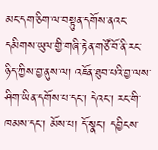མང་དག་ཅིག་ལ་བསྟུན་དགོས་ནའང་དམིགས་ཡུལ་གྱི་གཞི་རྟེན་གཙོ་བོ་ནི་རང་ཉིད་ཀྱིས་བྱ་ནུས་ལ། འཇོན་ཐུབ་པའི་བྱ་ལས་ཤིག་ཡིན་དགོས་པ་དང་། དེའང་། རང་གི་ཁམས་དང་། མོས་པ། དོ་སྣང་། དབྱིངས་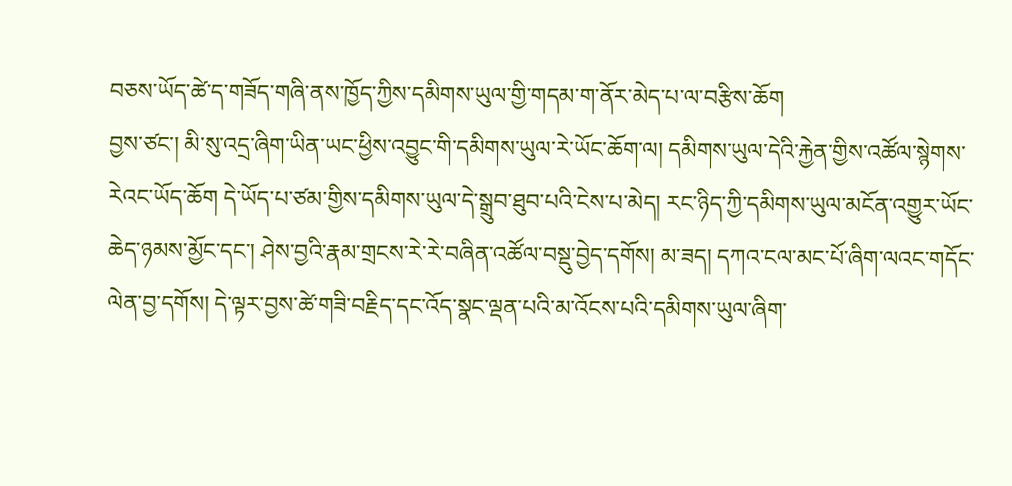བཅས་ཡོད་ཚེ་ད་གཟོད་གཞི་ནས་ཁྱོད་ཀྱིས་དམིགས་ཡུལ་གྱི་གདམ་ག་ནོར་མེད་པ་ལ་བརྩིས་ཆོག
བྱས་ཙང་། མི་སུ་འདྲ་ཞིག་ཡིན་ཡང་ཕྱིས་འབྱུང་གི་དམིགས་ཡུལ་རེ་ཡོང་ཆོག་ལ། དམིགས་ཡུལ་དེའི་རྐྱེན་གྱིས་འཚོལ་སྙེགས་རེའང་ཡོད་ཆོག དེ་ཡོད་པ་ཙམ་གྱིས་དམིགས་ཡུལ་དེ་སྒྲུབ་ཐུབ་པའི་ངེས་པ་མེད། རང་ཉིད་ཀྱི་དམིགས་ཡུལ་མངོན་འགྱུར་ཡོང་ཆེད་ཉམས་མྱོང་དང་། ཤེས་བྱའི་རྣམ་གྲངས་རེ་རེ་བཞིན་འཚོལ་བསྡུ་བྱེད་དགོས། མ་ཟད། དཀའ་ངལ་མང་པོ་ཞིག་ལའང་གདོང་ལེན་བྱ་དགོས། དེ་ལྟར་བྱས་ཚེ་གཟི་བརྗིད་དང་འོད་སྣང་ལྡན་པའི་མ་འོངས་པའི་དམིགས་ཡུལ་ཞིག་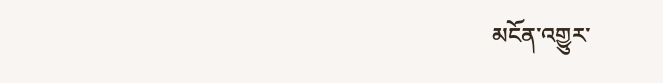མངོན་འགྱུར་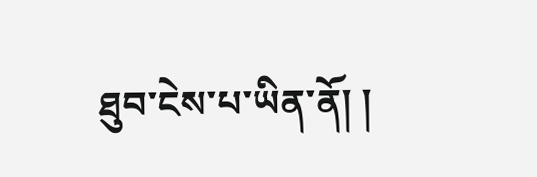ཐུབ་ངེས་པ་ཡིན་ནོ། །